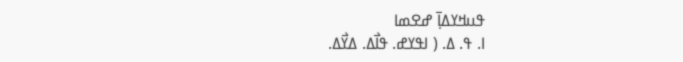ߟߎߞߌߡߊ߲߫ ߝߐߘߊ
ߊ. ߟ. ߡ. ( ߊߟߌߝ. ߟߊ߯ߡ. ߡߌ߯ߡ.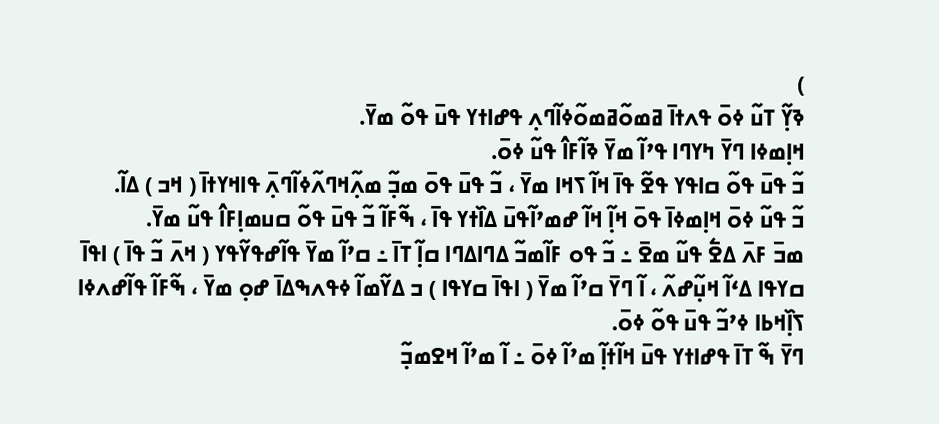)
ߢߌ߲߬ ߠߎ߬ ߦߋ߫ ߟߍߙߊ߫ ߥߘߋ߬ߥߘߋ߬ߦߊ߬ߣߍ߲ ߟߝߊߙߌ ߟߎ߫ ߟߋ߬ ߘߌ߫.
ߞߊ߲ߘߦߊ ߣߌ߫ ߤߌߣߊ ߟߴߊ߬ ߘߌ߫ ߢߊ߬ߓߊ߮ ߟߎ߬ ߦߋ߫.
ߏ߬ ߟߎ߫ ߟߋ߬ ߛߊߟߌ ߟߐ߬ ߟߊ߫ ߞߊ߬ ߖߞߊ ߘߌ߫ ، ߏ߬ ߟߎ߫ ߟߋ߫ ߘߏ߲߬ ߘߍ߲߬ߞߣߍ߬ߦߊ߬ߣߍ߲߫ ߟߊߞߌߙߊ߫ ( ߞߏ ) ߡߊ߬.
ߏ߬ ߟߎ߬ ߦߋ߫ ߞߊ߲ߘߦߊ߫ ߟߋ߫ ߞߊ߲߬ ߞߊ߬ ߝߘߴߊ߬ߟߎ߫ ߡߊ߰ߙߌ ߟߊ߫ ، ߒ߬ߓߊ߬ ߏ߬ ߟߎ߫ ߟߋ߬ ߛߎߘߊ߲ߓߊ߮ ߟߎ߬ ߘߌ߫.
ߘߏ߫ ߓߍ߫ ߡߐ߱ ߟߎ߬ ߘߐ߫ ߸ ߏ߬ ߟߋ ߓߊ߬ߘߏ߬ ߡߣߊߡߣߊ ߛߊ߲߬ ߠߊ߫ ߸ ߛߴߊ߬ ߘߌ߫ ߟߊ߬ߝߟߌ߬ߟߌ ( ߞߍ߫ ߏ߬ ߟߊ߫ ) ߊߟߊ߫ ߛߌߟߊ ߡߵߊ߬ ߞߎ߲߬ߝߍ߬ ، ߊ߬ ߣߌ߫ ߛߴߊ߬ ߘߌ߫ ( ߊߟߊ߫ ߛߌߟߊ ) ߏ ߡߌ߬ߘߊ߬ ߦߟߍߒߡߊ߫ ߝߋ߲ ߘߌ߫ ، ߒ߬ߓߊ߬ ߟߊ߬ߝߍߦߊ ߖߊ߲߰ߞߕߊ ߦߴߏ߬ ߟߎ߫ ߟߋ߬ ߦߋ߫.
ߣߌ߫ ߒ߬ ߠߊ߫ ߟߝߊߙߌ ߟߎ߫ ߞߊ߬ߙߊ߲߬ ߘߴߊ߬ ߦߋ߫ ߸ ߊ߬ ߘߴߊ߬ ߞߐߘߏ߲߬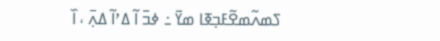ߖߘߍ߬ߘߐ߬ߓߏ߲ߧߊ ߘߌ߫ ߸ ߦߏ߫ ߊ߬ ߡߴߊ߬ ߡߍ߲߫ ، ߊ߰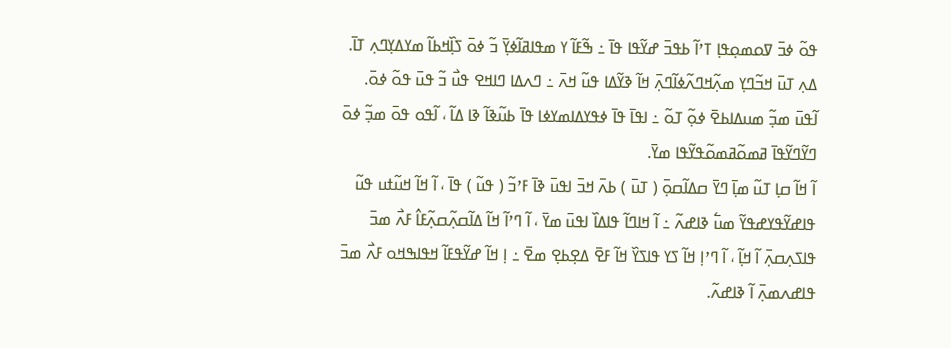ߟߋ߬ ߦߏ߫ ߜߋߘߋ߲ߟߊ߲ ߠߴߊ߬ ߕߟߏ߫ ߝߌ߬ߟߊ ߟߊ߫ ߸ ߒ߬ߓߊ߬ ߌ ߘߟߊߥߊ߬ߦߌ߲߫ ߏ߬ ߦߋ߫ ߖߊ߲߰ߞߕߊ߬ ߘߌߡߌ߲ߣߍ߲ ߠߊ߫.
ߡߍ߲ ߠߎ߫ ߞߏ߬ߣߌ߲ ߘߍ߲߬ߞߣߍ߬ߦߊ߬ߣߍ߲߫ ߞߊ߬ ߢߌ߬ߡߊ ߟߎ߬ ߞߍ߫ ߸ ߣߍߡߊ ߣߊߞߐ ߟߎ߯ ߏ߬ ߟߎ߫ ߟߋ߬ ߦߋ߫.
ߊ߬ߟߎ߫ ߘߏ߲߬ ߘߎߡߊߕߐ߫ ߦߋ߲߬ ߠߋ߬ ߸ ߊߟߊ߫ ߟߊ߫ ߦߟߌߡߊߘߌߦߊ ߟߊ߫ ߕߎ߬ߢߊ߬ ߢߊ ߡߊ߬ ، ߊ߬ߟߋ ߟߋ߫ ߘߏ߲߬ ߦߋ߫ ߣߌ߬ߣߌ߬ߟߊ߫ ߥߘߋ߬ߥߘߋ߬ߟߌ߬ߟߊ ߘߌ߫.
ߊ߬ ߞߊ߬ ߛߊ߲ ߠߎ߬ ߘߊ߲߫ ߣߌ߫ ߛߡߊ߬ߛߋ߲߫ ( ߠߎ߫ ) ߕߍ߫ ߞߏ߫ ߊߟߎ߫ ߢߊ߫ ߓߴߏ߬ ( ߟߎ߬ ) ߟߊ߫ ، ߊ߬ ߞߊ߬ ߞߎ߬ߙߎ ߟߎ߬ ߟߊߝߌ߬ߟߌߝߟߌ߬ ߘߎ߱ ߢߊߝߍ߬ ߸ ߊ߬ ߞߊߣߊ߬ ߟߊߡߊ߰ ߊߟߎ߫ ߘߌ߫ ، ߊ߬ ߣߴߊ߬ ߞߊ߬ ߡߊ߬ߛߍ߲߬ߛߍ߲߬ߓߊ߮ ߓߍ߯ ߘߏ߫ ߟߊߖߍ߲ߛߍ߲߫ ߊ߬ ߞߊ߲߬ ، ߊ߬ ߣߴߊ߲ ߞߊ߬ ߖߌ ߟߊߖߌ߰ ߞߊ߬ ߓߐ߫ ߡߐ߲ߕߐ߲ ߘߐ߫ ߸ ߊ߲ ߞߊ߬ ߝߌ߬ߟߓߊ߬ ߞߟߊߒߞߋ ߓߍ߯ ߘߏ߫ ߟߊߝߍߘߍ߲߫ ߊ߬ ߢߊߝߍ߬.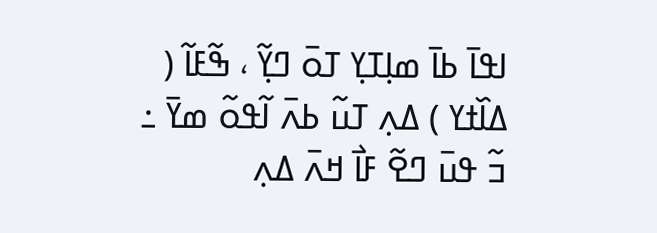ߊߟߊ߫ ߕߊ߫ ߘߊ߲ߠߌ߲ ߠߋ߫ ߣߌ߲߬ ، ߒ߬ߓߊ߬ ( ߡߊ߰ߙߌ ) ߡߍ߲ ߠߎ߬ ߕߍ߫ ߊ߬ߟߋ߬ ߘߌ߫ ߸ ߏ߬ ߟߎ߫ ߣߐ߬ ߓߊ߯ ߞߍ߫ ߡߍ߲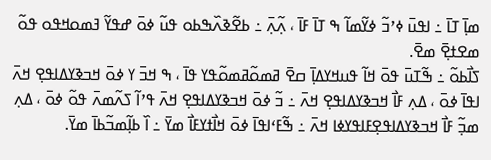ߘߊ߲߫ ߠߊ߫ ߸ ߊߟߎ߫ ߦߴߏ߬ ߦߌ߬ߘߊ߬ ߒ ߠߊ߫ ߓߊ߫ ، ߍ߲߬ߍ߲߫ ߸ ߕߐ߬ߢߍ߰ߒߕߋ ߟߎ߬ ߦߋ߫ ߝߟߌ߬ ߔߘߋߞߟߋ ߟߋ߬ ߘߐߙߐ߲߫ ߘߐ߫.
ߖߊ߯ߕߋ߬ ߸ ߒ߬ߠߎ߫ ߟߋ߫ ߞߊ߬ ߟߎߞߌߡߊ߲߫ ߛߐ߫ ߥߘߋ߬ߥߘߋ߬ߟߌ ߟߊ߫ ، ߒ ߞߏ߫ ߌ ߦߋ߫ ߞߏߢߌߡߊߟߐ߲ ߞߍ߫ ߊߟߊ߫ ߦߋ߫ ، ߡߍ߲ ߓߊ߯ ߞߏߢߌߡߊߟߐ߲ ߞߍ߫ ߸ ߏ߬ ߦߋ߫ ߞߏߢߌߡߊߟߐ߲ ߞߍ߫ ߟߴߊ߬ ߖߍ߬ߘߍ߫ ߟߋ߬ ߦߋ߫ ، ߡߍ߲ ߘߏ߲߬ ߓߊ߯ ߞߏߢߌߡߊߟߐ߲ߓߊߟߌߦߊ ߞߍ߫ ߸ ߒ߬ߓߵߊߟߊ߫ ߦߋ߫ ߞߊ߯ߙߌߓߊ߯ ߘߌ߫ ߸ ߊ߰ ߕߊ߲߬ߘߏ߬ߕߊ߫ ߘߌ߫.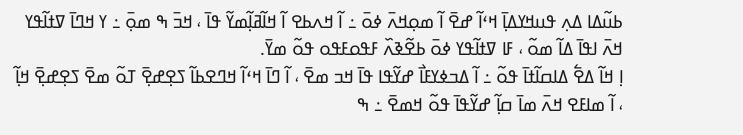ߕߎ߬ߡߊ ߡߍ߲ ߟߎߞߌߡߊ߲߫ ߞߵߊ߬ ߝߐ߫ ߊ߬ ߘߋ߲ߞߍ߫ ߦߋ߫ ߸ ߊ߬ ߞߍߕߐ ߊ߬ ߞߊ߬ߥߊ߲߬ߘߌ߬ ߟߊ߫ ، ߞߏ߫ ߒ ߘߋ߲߫ ߸ ߌ ߞߣߊ߫ ߜߙߊ߬ߟߌ ߞߍ߫ ߊߟߊ߫ ߡߊ߬ ߘߋ߬ ، ߓߊ ߜߙߊ߬ߟߌ ߦߋ߫ ߕߐ߬ߢߍ߰ ߓߟߋߓߟߋ ߟߋ߬ ߘߌ߫.
ߊ߲ ߞߊ߬ ߡߐ߱ ߡߊߛߊ߬ߙߊ߫ ߟߋ߬ ߸ ߊ߬ ߡߏߦߌߓߊ߯ ߝߌ߬ߟߊ ߟߊ߫ ߞߏ ߘߐ߫ ، ߊ߬ ߣߊ߫ ߞߵߊ߬ ߞߣߐߕߊ߬ ߖߐ߲ߝߐ߲߫ ߠߋ߬ ߘߐ߫ ߖߐ߲ߝߐ߲߫ ߞߊ߲߬ ، ߊ߬ ߘߊߓߐ ߞߍ߫ ߘߊ߫ ߛߊ߲߬ ߝߌ߬ߟߊ߫ ߟߋ߬ ߞߘߐ߫ ߸ ߒ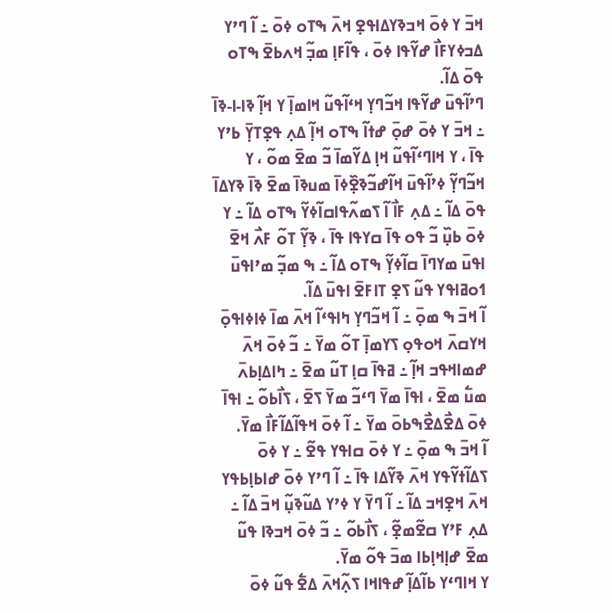ߞߏ߫ ߌ ߦߋ߫ ߞߏߢߌߡߊߟߐ߲ ߞߍ߫ ߒߠߋ ߦߋ߫ ߸ ߊ߬ ߣߴߌ ߡߏߦߌߓߊ߯ ߝߌ߬ߟߊ ߦߋ߫ ، ߟߊ߬ߓߊ߲ ߘߏ߲߬ ߞߍߕߐ߫ ߒߠߋ ߟߋ߫ ߡߊ߬.
ߣߴߊ߬ߟߎ߫ ߝߌ߬ߟߊ ߞߏ߬ߣߌ߲ ߞߵߊ߬ߟߎ߬ ߞߊߘߊ߲߫ ߌ ߞߊ߲߬ ߢߊ-ߊ-ߢߊ߫ ߸ ߞߏ߫ ߌ ߦߋ߫ ߝߋ߲߫ ߝߙߊ߬ ߒߠߋ ߞߊ߲߬ ߡߍ߲ ߟߐ߲ߠߌ߲߫ ߕߴߌ ߟߊ߫ ، ߌ ߞߊߣߵߊ߬ߟߎ߬ ߞߊ߲ ߡߌ߬ߘߊ߫ ߏ߬ ߘߐ߫ ߘߋ߬ ، ߌ ߞߏ߬ߣߌ߲߬ ߦߴߊ߬ߟߎ߫ ߞߊ߬ߝߏ߬ߢߐ߲߰ߦߊ߫ ߘߎߢߊ߫ ߘߐ߫ ߢߊ߫ ߢߌߡߊ߫ ߟߋ߫ ߡߊ߬ ߸ ߡߍ߲ ߓߊ߯ ߊ߬ ߖߘߍ߬ߟߊߛߊ߬ߦߌ߬ ߒߠߋ ߡߊ߬ ߸ ߌ ߦߋ߫ ߕߎ߲߰ ߏ߬ ߟߋ ߟߊ߫ ߛߌߟߊ ߟߊ߫ ، ߢߌ߲߬ ߠߋ߬ ߓߍ߯ ߞߐ߫ ߊߟߎ߫ ߘߌߣߊ߫ ߛߊ߬ߦߌ߲߬ ߒߠߋ ߡߊ߬ ߸ ߒ ߘߏ߲߬ ߘߴߊߟߎ߫ ߗߋߥߊߟߌ ߟߎ߬ ߖߐ߲ ߠߊߓߐ߫ ߊߟߎ߫ ߡߊ߬.
ߊ߬ ߞߏ߫ ߒ ߘߋ߲߫ ߸ ߊ߬ ߞߏ߬ߣߌ߲ ߤߊߟߵߊ߬ ߞߍ߫ ߘߊ߫ ߦߊߦߊߟߋ߲߫ ߞߌߛߍ߫ ߞߋߟߋ߲ ߖߌߘߊ߲߫ ߠߋ߬ ߘߌ߫ ߸ ߏ߬ ߦߋ߫ ߞߍ߫ ߝߘߊߞߟߏ ߞߊ߲߬ ߸ ߥߟߊ߫ ߛߊ߲ ߠߎ߬ ߘߐ߫ ߸ ߤߊߡߊ߲ߕߍ߫ ߘߎ߱ ߘߐ߫ ، ߊߟߊ߫ ߘߌ߫ ߣߵߏ߬ ߘߌ߫ ߖߐ߫ ، ߖߊ߯ߕߋ߬ ߸ ߊߟߊ߫ ߦߋ߫ ߡߐ߯ߡߐ߯ߒߕߋ߫ ߘߌ߫ ߸ ߊ߬ ߦߋ߫ ߞߟߊ߬ߡߊ߬ߓߊ߯ ߘߌ߫.
ߊ߬ ߞߏ߫ ߒ ߘߋ߲߫ ߸ ߌ ߦߋ߫ ߛߊߟߌ ߟߐ߬ ߸ ߌ ߦߋ߫ ߖߡߊ߬ߙߌ߬ߟߌ ߞߍ߫ ߢߌ߬ߡߊ ߟߊ߫ ߸ ߊ߬ ߣߴߌ ߦߋ߫ ߝߊߕߊ߲ߕߟߌ ߞߍ߫ ߞߐ߲ߞߏ ߡߊ߬ ߸ ߊ߬ ߣߌ߫ ߌ ߦߴߌ ߡߎ߬ߢߎ߲߬ ߞߏ߫ ߡߊ߬ ߸ ߡߍ߲ ߓߴߌ ߛߐ߬ߘߐ߲߬ ، ߖߊ߯ߕߋ߬ ߸ ߏ߬ ߦߋ߫ ߞߏߢߊ ߟߎ߬ ߘߐ߫ ߝߊ߲ߞߊ߲ߕߊ ߘߏ߫ ߟߋ߬ ߘߌ߫.
ߌ ߞߊߣߵߌ ߕߊ߬ߡߊ߲߬ ߝߟߊߞߊ ߖߍ߲߬ߞߍ߫ ߡߐ߱ ߟߎ߬ ߦߋ߫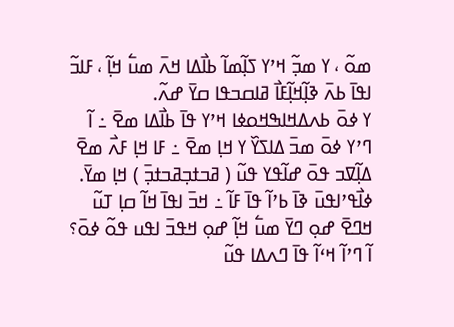ߘߋ߬ ، ߌ ߘߏ߲߬ ߞߴߌ ߖߊ߲߬ߘߊ߬ ߕߊ߯ߡߊ ߞߍ߫ ߘߎ߱ ߞߊ߲߬ ، ߓߊߏ߬ ߊߟߊ߫ ߕߍ߫ ߢߊ߲߬ߞߊ߲߬ߓߊ߯ ߥߊߛߏߟߊ ߛߌ߫ ߝߍ߬.
ߌ ߦߋ߫ ߕߍߡߞߊߒߞߋߦߊ ߞߴߌ ߟߊ߫ ߕߊ߯ߡߊ ߘߐ߫ ߸ ߊ߬ ߣߴߌ ߦߋ߫ ߘߏ߫ ߡߊߖߌ߰ ߌ ߞߊ߲ ߘߐ߫ ߸ ߓߊ ߞߊ߲ ߓߍ߯ ߘߐ߫ ߡߊ߲߬ߜߏ ߟߋ߫ ߝߊ߬ߟߌ ߟߎ߬ ( ߥߏߙߏ߲ߥߏߙߏ߲߫ ) ߞߊ߲ ߘߌ߫.
ߦߊ߯ߟߴߊߟߎ߫ ߢߊ߫ ߕߴߊ߬ ߟߊ߫ ߓߊ߬ ߸ ߞߏ߫ ߊߟߊ߫ ߞߊ߬ ߛߊ߲ ߠߎ߬ ߞߣߐ߫ ߝߋ߲ ߣߌ߫ ߘߎ߱ ߞߊ߲߬ ߝߋ߲ ߞߟߏ߫ ߊߟߎ ߟߋ߬ ߦߋ߫؟ ߊ߬ ߣߴߊ߬ ߞߵߊ߬ ߟߊ߫ ߣߍߡߊ ߟߎ߬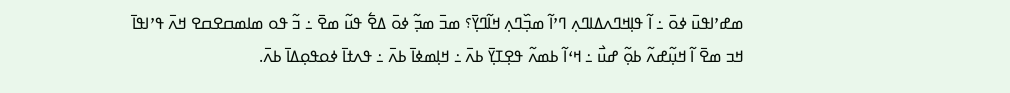ߘߝߴߊߟߎ߫ ߦߋ߫ ߸ ߊ߬ ߟߊ߲ߞߣߍߡߊߣߍ߲ ߣߴߊ߬ ߘߏ߲߰ߣߍ߲ ߞߊ߬ߣߌ߲߫؟ ߘߏ߫ ߘߏ߲߬ ߦߋ߫ ߡߐ߱ ߟߎ߬ ߘߐ߫ ߸ ߏ߬ ߟߋ ߘߊߘߛߐߛߐ ߞߍ߫ ߟߴߊߟߊ߫ ߞߏ ߘߐ߫ ߊ߬ ߞߎ߲߬ߝߍ߬ ߕߋ߲߬ ߝߎ߯ ߸ ߞߵߊ߬ ߕߘߍ߬ ߟߐ߲ߠߌ߲߫ ߕߍ߫ ߸ ߞߊ߲ߘߦߊ߫ ߕߍ߫ ߸ ߟߍߙߊ߫ ߦߋߟߋ߲ߡߊ߫ ߕߍ߫.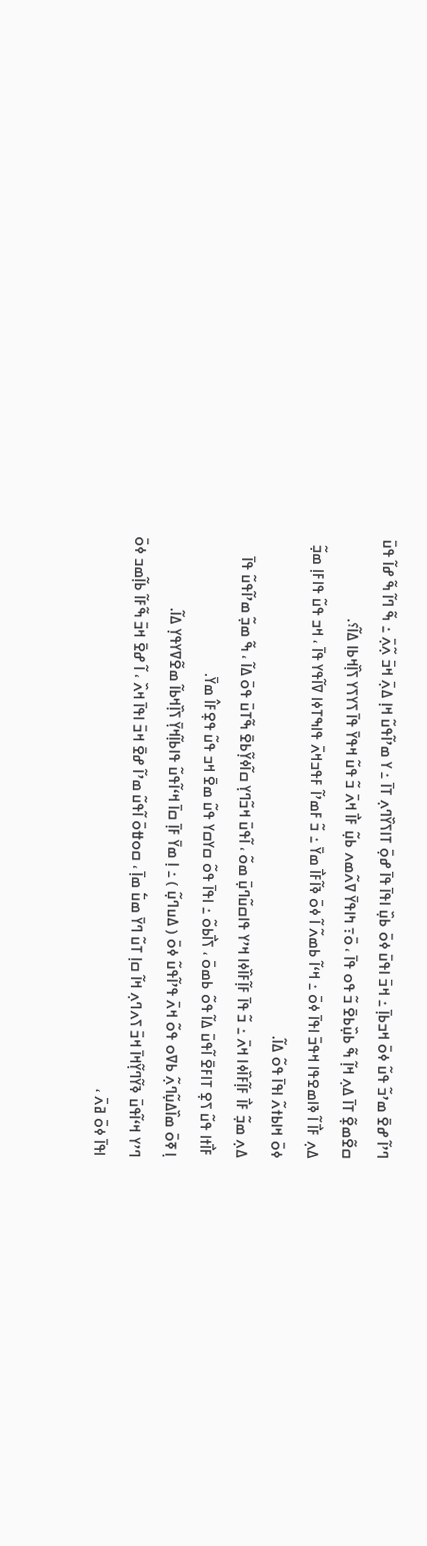ߣߴߊ߬ ߝߐ߫ ߘߴߏ߬ ߟߎ߬ ߦߋ߫ ߞߏߕߊ߲߫ ߸ ߞߏ߫ ߊߟߎ߫ ߦߋ߫ ߕߎ߲߰ ߊߟߊ߫ ߟߊ߫ ߝߋ߲߫ ߠߊߖߌ߰ߣߍ߲ ߠߊ߫ ߸ ߌ ߘߴߊ߬ߟߎ߬ ߞߊ߲ ߡߍ߲߫ ߞߏ߫ ߍ߲߬ߍ߲߫ ߸ ߒ߬ ߣߊ߬ ߒ߬ ߝߊ߬ ߟߎ߫ ߛߐ߬ߘߐ߲߬ ߠߊ߫ ߡߍ߲ ߞߊ߲߬ ߒ߬ ߕߎ߲߰ߕߐ߫ ߏ߬ ߟߋ ߟߊ߫ ، ߋ߫߹ ߤߊߟߌ߫ ߜߍ߬ߘߍ ߕߎ߲߬ ߓߊ߯ ߞߍ߫ ߏ߬ ߟߎ߬ ߞߟߌ߫ ߟߊ߫ ߖߌߖߌ ߖߊ߲߰ߞߕߊ ߡߊ߬؟.
ߡߍ߲ ߓߊ߯ ߊ߬ ߢߊߘߐߟߊ ߞߟߏ߫ ߊߟߊ߫ ߦߋ߫ ߸ ߞߵߊ߬ ߕߘߍ߬ ߊ߬ ߦߋ߫ ߢߊ߬ߓߊ߯ ߘߌ߫ ߸ ߏ߬ ߓߘߴߊ߬ ߓߟߏߞߍ߫ ߟߊߒߠߦߊ ߜߊ߬ߟߌ ߟߊ߫ ، ߞߏ ߟߎ߬ ߟߊߓߊ߲ ߘߏ߲߬ ߦߋ߫ ߞߊߕߙߍ߬ ߊߟߊ߫ ߟߋ߬ ߡߊ߬.
ߡߍ߲ ߘߏ߲߬ ߓߊ߯ ߓߊ߲߬ߓߊ߰ߦߊ ߞߍ߫ ߸ ߏ߬ ߟߊ߫ ߓߊ߲߬ߓߊ߰ߦߊ ߞߴߌ ߟߊߛߎ߬ߣߎ߲߫ ߘߋ߬ ، ߊ߬ߟߎ߫ ߞߏ߬ߣߌ߲ ߛߊ߬ߦߌ߲߬ߕߐ߫ ߒ߬ߠߎ߫ ߟߋ߫ ߡߊ߬ ، ߒ߬ ߘߏ߲߬ ߘߴߊ߬ߟߎ߬ ߟߊ߫ ߓߊ߯ߙߊ ߟߎ߬ ߖߐ߲ ߠߊߓߐ߫ ߊ߬ߟߎ߫ ߡߊ߬ ߟߋ߬ ߕߘߋ߫ ، ߖߊ߯ߕߋ߬ ߸ ߊߟߊ߫ ߟߋ߬ ߛߌߛߌ ߟߎ߬ ߘߐ߫ ߞߏ ߟߎ߬ ߟߐ߲ߓߊ߮ ߘߌ߫.
ߊ߲ ߧߋ߫ ߘߊ߰ߡߎ߲߬ߣߍ߲߬ ߕߜߋ ߟߋ߬ ߞߍ߫ ߟߴߊ߬ߟߎ߬ ߦߋ߫ ( ߡߎߣߎ߲߬ ) ߸ ߊ߲ ߘߌ߫ ߓߊ߲߫ ߛߊ߫ ߞߵߊ߬ߟߎ߬ ߟߊߕߊ߲߬ߞߌ߲߫ ߖߊ߲߰ߞߕߊ߬ ߘߐ߬ߜߌߟߌ߲ ߡߊ߬.
ߣߴߌ ߞߵߊ߬ߟߎ߫ ߢߌ߬ߣߌ߲߬ߞߊ߫ ߞߏ߫ ߖߍߣߍ߲ ߞߊ߬ ߛߊ߲ ߠߎ߬ ߣߌ߫ ߘߎ߱ ߘߊ߲߫ ، ߛߋߚߋ߫ ߊ߬ߟߎ߬ ߘߴߊ߬ ߝߐ߫ ߞߏ߫ ߊߟߊ߫ ߞߍ߰ ، ߊ߬ ߝߐ߫ ߞߏ߫ ߒ߬ߓߊ߬ ߕߊ߲߬ߘߏ ߦߋ߫ ߊߟߊ߫ ߦߋ߫ ߥߍ߫ ،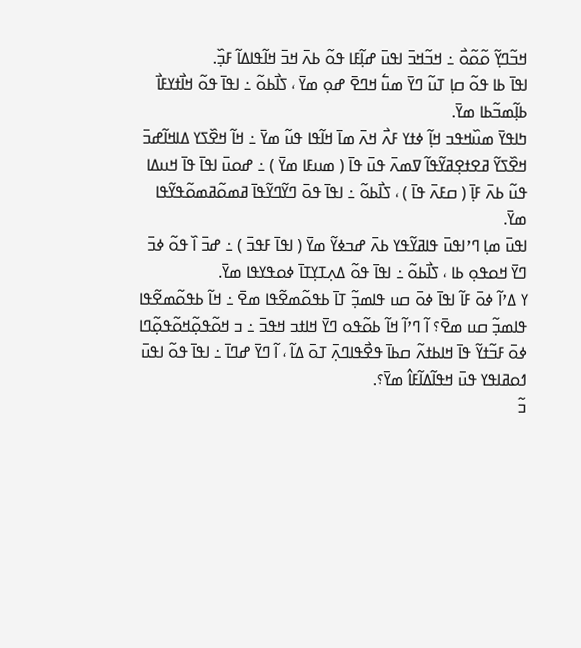ߞߏ߬ߣߌ߲߬ ߋ߬ߋ߬ߋ߯ ߸ ߞߏ߬ߞߏ߫ ߊߟߎ߫ ߝߊ߲߬ߓߊ ߟߋ߬ ߕߍ߫ ߞߏ߫ ߞߊ߬ߟߊߡߊ߬ ߓߏ߲߰.
ߊߟߊ߫ ߕߊ ߟߋ߬ ߛߊ߲ ߠߎ߬ ߣߌ߫ ߘߎ߱ ߞߣߐ߫ ߝߋ߲ ߘߌ߫ ، ߖߊ߯ߕߋ߬ ߸ ߊߟߊ߫ ߟߋ߬ ߞߊ߯ߙߌߓߊ߯ ߕߊ߲߬ߘߏ߬ߕߊ ߘߌ߫.
ߤߊߟߌ߫ ߘߎ߰ߞߟߏ ߞߊ߲߬ ߦߙߌ ߓߍ߯ ߞߍ߫ ߘߊ߫ ߞߊ߬ߟߊ ߟߎ߬ ߘߌ߫ ߸ ߞߊ߬ ߞߐ߰ߖߌ ߡߊߞߊ߬ߝߏ߫ ߞߐ߰ߖߌ߬ ߥߐߙߐ߲ߥߌ߬ߟߊ߬ ߜߘߍ߫ ߟߎ߫ ߟߊ߫ ( ߘߎߓߊ ߘߌ߫ ) ߸ ߝߋߎ߫ ߊߟߊ߫ ߟߊ߫ ߞߎߡߊ ߟߎ߬ ߕߍ߫ ߓߊ߲߫ ( ߛߓߍ߫ ߟߊ߫ ) ، ߖߊ߯ߕߋ߬ ߸ ߊߟߊ߫ ߟߋ߫ ߣߌ߬ߣߌ߬ߟߊ߫ ߥߘߋ߬ߥߘߋ߬ߟߌ߬ߟߊ ߘߌ߫.
ߊߟߎ߫ ߘߊ߲ ߣߴߊߟߎ߫ ߟߊߥߌ߬ߟߌ ߕߍ߫ ߝߏߦߌ߬ ߘߌ߫ ( ߊߟߊ߫ ߓߟߏ߫ ) ߸ ߝߏ߫ ߊ߰ ߟߋ߬ ߦߏ߫ ߣߌ߫ ߞߋߟߋ߲ ߕߊ ، ߖߊ߯ߕߋ߬ ߸ ߊߟߊ߫ ߟߋ߬ ߡߍ߲ߠߌ߲ߠߊ߫ ߦߋߟߌߟߊ ߘߌ߫.
ߌ ߡߴߊ߬ ߦߋ߫ ߓߊ߬ ߊߟߊ߫ ߦߋ߫ ߛߎ ߟߊߘߏ߲߬ ߠߊ߫ ߕߟߋ߬ߘߐ߬ߟߊ ߘߐ߫ ߸ ߞߊ߬ ߕߟߋ߬ߘߐ߬ߟߊ ߟߊߘߏ߲߬ ߛߎ ߘߐ߫؟ ߊ߬ ߣߴߊ߬ ߞߊ߬ ߕߋ߬ߟߋ ߣߌ߫ ߞߊߙߏ ߞߟߏ߫ ߸ ߏ ߞߋ߬ߟߋ߲߬ߞߋ߬ߟߋ߲߬ߣߊ ߦߋ߫ ߓߏ߬ߙߌ߬ ߟߊ߫ ߞߊߕߙߍ߬ ߛߕߊ߫ ߟߐ߯ߟߊߣߍ߲߫ ߠߋ߫ ߡߊ߬ ، ߊ߬ ߣߌ߫ ߝߣߊ߫ ߸ ߊߟߊ߫ ߟߋ߬ ߊߟߎ߫ ߗߋߥߊߟߌ ߟߎ߫ ߞߟߊ߬ߡߊ߬ߓߊ߮ ߘߌ߫؟.
ߏ߬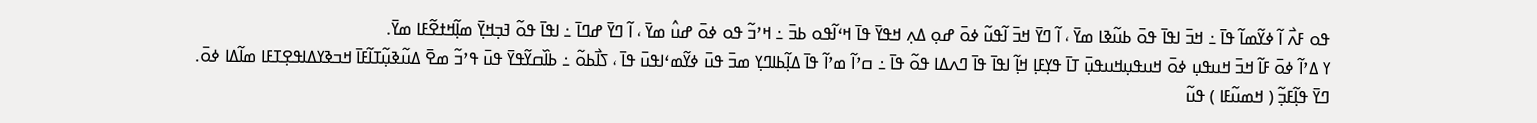ߟߋ ߓߍ߯ ߊ߬ ߦߌ߬ߘߊ߬ ߟߊ߫ ߸ ߞߏ߫ ߊߟߊ߫ ߟߋ߫ ߕߎ߬ߢߊ ߘߌ߫ ، ߊ߬ ߣߌ߫ ߞߏ߫ ߊ߬ߟߎ߬ ߦߋ߫ ߝߋ߲ ߡߍ߲ ߞߟߌ߫ ߟߊ߫ ߞߵߊ߬ߟߋ ߕߏ߫ ߸ ߞߴߏ߬ ߟߋ ߦߋ߫ ߝߎ߮ ߘߌ߫ ، ߊ߬ ߣߌ߫ ߝߣߊ߫ ߸ ߊߟߊ߫ ߟߋ߬ ߔߏ߲ߞߌ߲߫ ߘߊ߲߬ߞߙߐ߬ߓߊ ߘߌ߫.
ߌ ߡߴߊ߬ ߦߋ߫ ߓߊ߬ ߞߏ߫ ߞߎߟߎ߲ ߦߋ߫ ߞߎߟߎ߲ߞߎߟߎ߲߫ ߠߊ߫ ߟߌ߲ߓߊ߲ ߞߊ߲߬ ߊߟߊ߫ ߟߊ߫ ߣߍߡߊ ߟߋ߬ ߟߊ߫ ߸ ߛߴߊ߬ ߘߴߊ߬ ߟߊ߫ ߡߊ߲߬ߕߊߣߌ߲ ߘߏ߫ ߟߎ߫ ߦߌ߬ߘߵߊߟߎ߫ ߟߊ߫ ، ߖߊ߯ߕߋ߬ ߸ ߕߊ߰ߛߌ߬ߟߌ߫ ߟߎ߫ ߟߴߏ߬ ߘߐ߫ ߡߎ߬ߢߎ߲߬ߠߊ߬ߓߊ߫ ߞߏߢߌߡߊߟߐ߲ߠߓߊ ߘߊ߬ߡߊ ߦߋ߫.
ߣߌ߫ ߟߊ߲߬ߓߏ߲߬ ( ߞߘߎ߬ߓߊ ) ߟߎ߬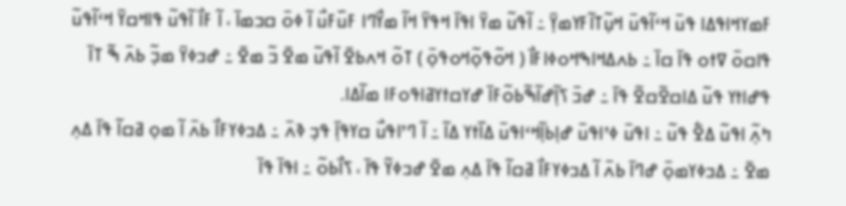ߓߘߌߞߊߟߡߊ ߟߎ߫ ߞߵߊ߬ߟߎ߫ ߞߎ߲߬ߠߊ߬ߓߌߘߌ߲߫ ߸ ߊ߬ߟߎ߬ ߘߌ߫ ߊߟߊ߫ ߞߟߌ߫ ߞߊ߬ ߘߌ߯ߣߊ ߓߎ߰ߓߎ߯ ߊ߬ ߦߋ߫ ߛߏߘߊ߫ ، ߊ߬ ߓߊ߯ ߊ߬ߟߎ߬ ߟߊߞߛߌ߫ ߞߵߊ߬ߟߎ߬ ߟߊߛߋ߫ ߜߙߋ ߟߊ߫ ߛߊ߫ ߸ ߕߍߡߞߊߒߞߋߦߊߓߊ߯ ( ߞߋ߬ߟߋ߲߬ߞߋߟߋ߲߫ ) ߠߋ߬ ߞߍߕߐ߫ ߊ߬ߟߎ߬ ߘߐ߫ ߏ߬ ߘߐ߫ ߸ ߝߏߦߌ߫ ߘߏ߲߬ ߕߍ߫ ߒ߬ ߠߊ߫ ߟߝߊߙߌ ߟߎ߬ ߡߊߛߐ߬ߛߐ߬ ߟߊ߫ ߸ ߝߏ߫ ߖߊ߲߬ߝߊ߬ߒ߬ߕߋ߬ߓߊ߫ ߝߌߛߙߌߥߊߟߋߓߊ ߘߊ߬ߡߊ.
ߤߍ߲߬ ߊߟߎ߬ ߡߐ߱ ߟߎ߬ ߸ ߊߟߎ߫ ߦߴߊߟߎ߫ ߝߊ߲ߕߊ߲߬ߞߵߊߟߎ߫ ߡߊ߰ߙߌ ߡߊ߬ ߸ ߊ߬ ߣߴߊߟߎ߯ ߛߌߟߊ߲߫ ߟߏ߲ ߢߍ߫ ߸ ߡߏߦߌߓߊ߯ ߕߍ߫ ߊ߬ ߘߋ߲ ߥߛߊ߬ ߟߊ߫ ߡߍ߲ ߘߐ߫ ߸ ߡߏߦߌߘߋ߲߫ ߝߣߊ߫ ߕߍ߫ ߊ߬ ߡߏߦߌߓߊ߯ ߥߛߊ߬ ߟߊ߫ ߡߍ߲ ߘߐ߫ ߝߏߦߌ߬ ߟߊ߫ ، ߖߊ߯ߕߋ߬ ߸ ߊߟߊ߫ ߟߊ߫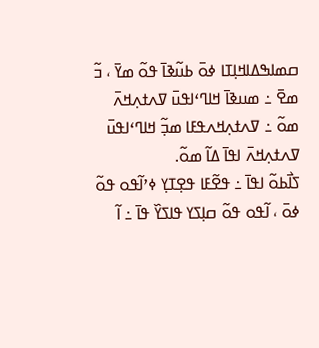ߛߘߊߒߡߊߞߊ߲ߠߊ ߦߋ߫ ߕߎ߬ߢߊ߫ ߟߋ߬ ߘߌ߫ ، ߏ߬ ߘߐ߫ ߸ ߘߎߢߊ߫ ߞߊߣߵߊߟߎ߫ ߜߍߙߍ߲ߞߍ߫ ߘߋ߬ ߸ ߜߍߙߍ߲ߞߍߟߓߊ ߘߏ߲߬ ߞߊߣߵߊߟߎ߫ ߜߍߙߍ߲ߞߍ߫ ߊߟߊ߫ ߡߊ߬ ߘߋ߬.
ߖߊ߯ߕߋ߬ ߊߟߊ߫ ߸ ߟߐ߬ߓߊ ߟߐ߲ߠߌ߲ ߦߴߊ߬ߟߋ ߟߋ߬ ߦߋ߫ ، ߊ߬ߟߋ ߟߋ߬ ߛߊ߲ߖߌ ߟߊߖߌ߰ ߟߊ߫ ߸ ߊ߬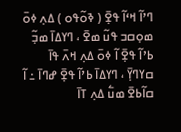ߣߴߊ߬ ߞߵߊ߬ ߟߐ߲߫ ( ߢߋ߬ߟߋ ) ߡߍ߲ ߦߋ߫ ߘߋ߲ߛߏ ߟߎ߬ ߘߐ߫ ، ߣߌߡߊ߫ ߘߏ߲߬ ߕߴߊ߬ ߟߐ߲߫ ߊ߬ ߦߋ߫ ߡߍ߲ ߞߍ߫ ߟߊ߫ ߛߌߣߌ߲߫ ، ߣߌߡߊ߫ ߕߴߊ߬ ߟߐ߲߫ ߝߣߊ߫ ߸ ߊ߬ ߛߊ߬ߕߐ߫ ߘߎ߱ ߡߍ߲ ߠߊ߫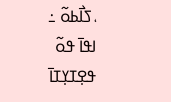، ߖߊ߯ߕߋ߬ ߸ ߊߟߊ߫ ߟߋ߬ ߟߐ߲ߠߌ߲ߠߊ߫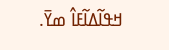ߞߟߊ߬ߡߊ߬ߓߊ߮ ߘߌ߫.